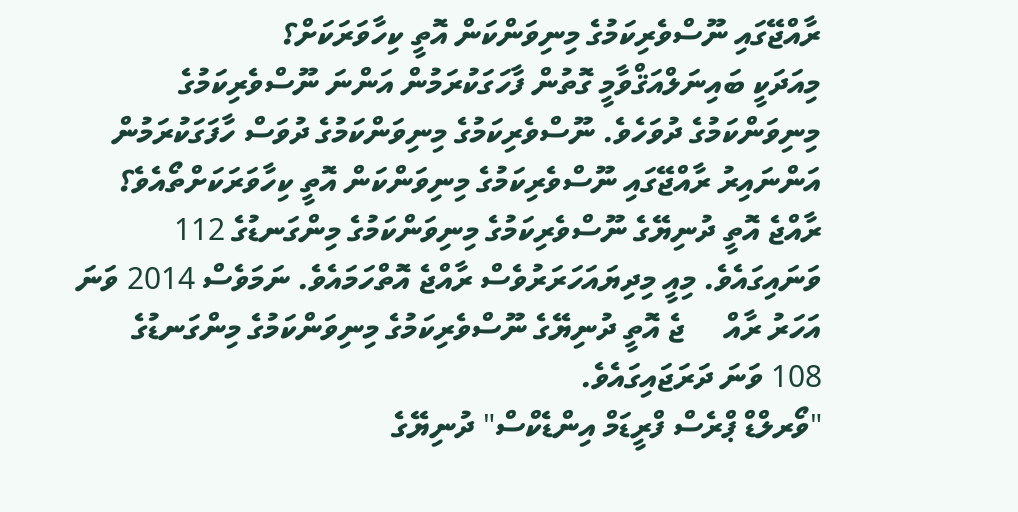ރާއްޖޭގައި ނޫސްވެރިކަމުގެ މިނިވަންކަން އޮތީ ކިހާވަރަކަށް؟
މިއަދަކީ ބައިނަލްއަޤްވާމީ ގޮތުން ފާހަގަކުރަމުން އަންނަ ނޫސްވެރިކަމުގެ މިނިވަންކަމުގެ ދުވަހެވެ. ނޫސްވެރިކަމުގެ މިނިވަންކަމުގެ ދުވަސް ހާފަގަކުރަމުން އަންނައިރު ރާއްޖޭގައި ނޫސްވެރިކަމުގެ މިނިވަންކަން އޮތީ ކިހާވަރަކަށްތޯއެވެ؟
ރާއްޖެ އޮތީ ދުނިޔޭގެ ނޫސްވެރިކަމުގެ މިނިވަންކަމުގެ މިންގަނޑުގެ 112 ވަނައިގައެވެ. މިއީ މިދިޔައަހަރަރުވެސް ރާއްޖެ އޮތްހަމައެވެ. ނަމަވެސް 2014 ވަނަ އަހަރު ރާއް     ޖެ އޮތީ ދުނިޔޭގެ ނޫސްވެރިކަމުގެ މިނިވަންކަމުގެ މިންގަނޑުގެ 108 ވަނަ ދަރަޖައިގައެވެ.
"ވޯރލްޑް ޕްރެސް ފްރީޑަމް އިންޑެކްސް" ދުނިޔޭގެ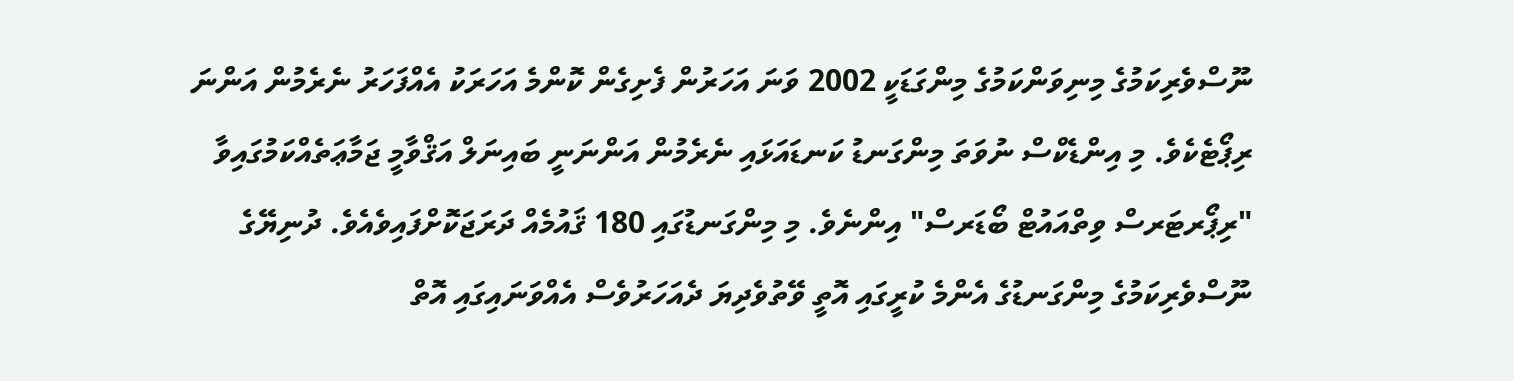ނޫސްވެރިކަމުގެ މިނިވަންކަމުގެ މިންގަޑަކީ 2002 ވަނަ އަހަރުން ފެށިގެން ކޮންމެ އަހަރަކު އެއްފަހަރު ނެރެމުން އަންނަ ރިޕޯޓެކެވެ. މި އިންޑެކްސް ނުވަތަ މިންގަނޑު ކަނޑައަޅައި ނެރެމުން އަންނަނީ ބައިނަލް އަޤްވާމީ ޖަމާޢަތެއްކަމުގައިވާ "ރިޕޯރޓަރސް ވިތްއައުޓް ބޯޑަރސް" އިންނެވެ. މި މިންގަނޑުގައި 180 ޤައުމެއް ދަރަޖަކޮށްފައިވެއެވެ. ދުނިޔޭގެ ނޫސްވެރިކަމުގެ މިންގަނޑުގެ އެންމެ ކުރީގައި އޮތީ ވޭތުވެދިޔަ ދެއަހަރުވެސް އެއްވަނައިގައި އޮތް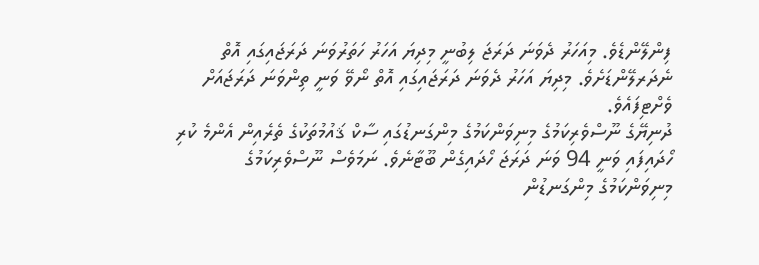ފިންލޭންޑެވެ. މިއަހަރު ދެވަނަ ދަރަޖަ ލިބުނީ މިދިޔަ އަހަރު ހަތަރުވަނަ ދަރަޖައިގައި އޮތް ނެދަރލޭންޑަށެވެ. މިދިޔަ އަހަރު ދެވަނަ ދަރަޖައިގައި އޮތް ނޯވޭ ވަނީ ތިންވަނަ ދަރަޖައަށް ވެށްޓިފައެވެ.
ދުނިޔޭގެ ނޫސްވެރިކަމުގެ މިނިވަންކަމުގެ މިންގަނޑުގައި ސާކް ޤައުމުތަކުގެ ތެރެއިން އެންމެ ކުރި ހޯދައިފައި ވަނީ 94 ވަނަ ދަރަޖަ ހޯދައިގެން ބޫޓާނެވެ. ނަމަވެސް ނޫސްވެރިކަމުގެ މިނިވަންކަމުގެ މިންގަނޑުން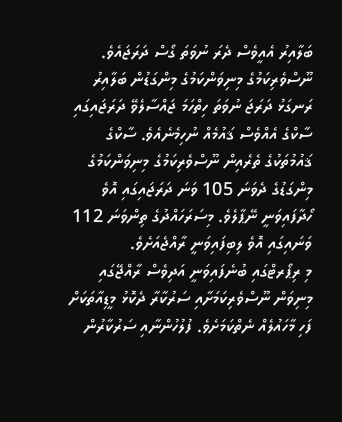ބަލާއިރު އެއީވެސް ދެރަ ނުވަތަ ގޯސް ދަރަޖައެވެ. ނޫސްވެރިކަމުގެ މިނިވަންކަމުގެ މިންގަޑުން ބަލާއިރު ރަނގަޅު ދަރަޖަ ނުވަތަ ހިތްހަމަ ޖައްސާލެވޭ ދަރަޖައިގައި ސާކްގެ އެއްވެސް ޤައުމެއް ނުހިމެނެއެވެ. ސާކްގެ ޤައުމުތަކުގެ ތެރެއިން ނޫސްވެރިކަމުގެ މިނިވަންކަމުގެ މިންގަޑުގެ ދެވަނަ 105 ވަނަ ދަރަޖައިގައި އޮވެ ހޯދާފައިވަނީ ނޭޕާލެވެ. މިސަރަހައްދުގެ ތިންވަނަ 112 ވަނައިގައި އޮވެ ލިބިފައިވަނީ ރާއްޖެއަށެވެ.
މި ރިޕޯރޓްގައި ބުނެފައިވަނީ އަދިވެސް ރާއްޖޭގައި މިނިވަން ނޫސްވެރިކަމަށާއި ސަރުކާރާ ދެކޮޅު މީޑިއާތަކަށް ފަހި މާހައުލެއް ނެތްކަމަށެވެ. ފުލުހުންނާއި ސަރުކާރުން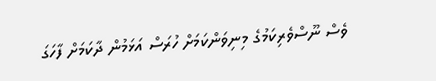ވެސް ނޫސްވެރިކަމުގެ މިނިވަންކަމަށް ހުރަސް އަޅަމުން ދާކަމަށް ފާހަގަ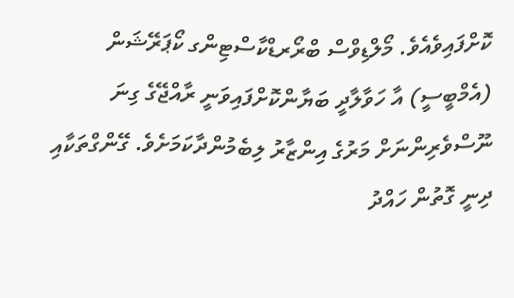ކޮށްފައިވެއެވެ. މޯލްޑިވްސް ބްރޯރޑްކާސްޓިންގ ކޯޕަރޭޝަން (އެމްބީސީ) އާ ހަވާލާދީ ބަޔާންކޮށްފައިވަނީ ރާއްޖޭގެ ގިނަ ނޫސްވެރިންނަށް މަރުގެ އިންޒާރު ލިބެމުންދާކަމަށެވެ. ގޭންގްތަކާއި ދިނީ ގޮތުން ހައްދު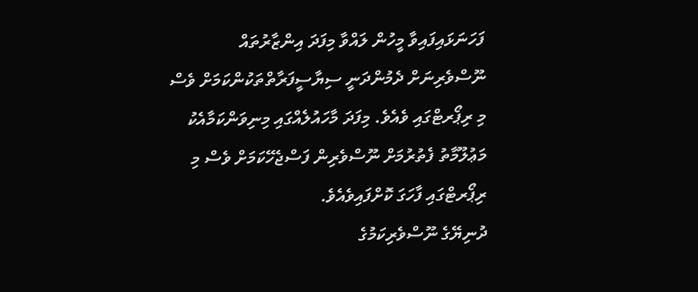ފަހަނަޅައިފައިވާ މީހުން ލައްވާ މިފަދަ އިންޒާރުތައް ނޫސްވެރިނަށް ދެމުންދަނީ ސިޔާސީފަރާތްތަކުންކަމަށް ވެސް މި ރިޕޯރޓްގައި ވެއެވެ. މިފަދަ މާހައުލެއްގައި މިނިވަންކަމާއެކު މަޢުލޫމާތު ފެތުރުމަށް ނޫސްވެރިން ފަސްޖެހޭކަމަށް ވެސް މި ރިޕޯރޓްގައި ފާހަގަ ކޮށްފައިވެއެވެ.
ދުނިޔޭގެ ނޫސްވެރިކަމުގެ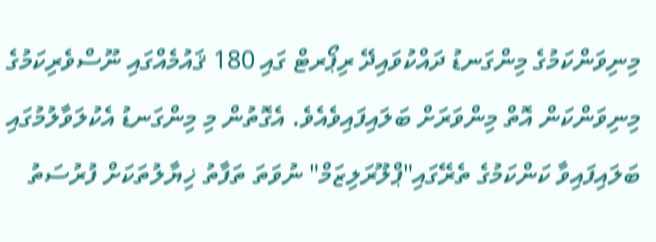މިނިވަންކަމުގެ މިންގަނޑު ދައްކުވައިދޭ ރިޕޯރޓް ގައި 180 ޤައުމެއްގައި ނޫސްވެރިކަމުގެ މިނިވަންކަން އޮތް މިންވަރަށް ބަލައިފައިވެއެވެ. އެގޮތުން މި މިންގަނޑު އެކުލަވާލުމުގައި ބަލައިފައިވާ ކަންކަމުގެ ތެރޭގައި"ޕްލޫރަލިޒަމް" ނުވަތަ ތަފާތު ޚިޔާލުތަކަށް ފުރުސަތު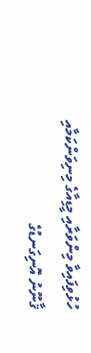ހުޅުވިފައިވާ މިންވަރާއި މީޑިއާގެ މިނިވަންކަމާއި ޤާނޫނު އޮނިގަނޑުގެ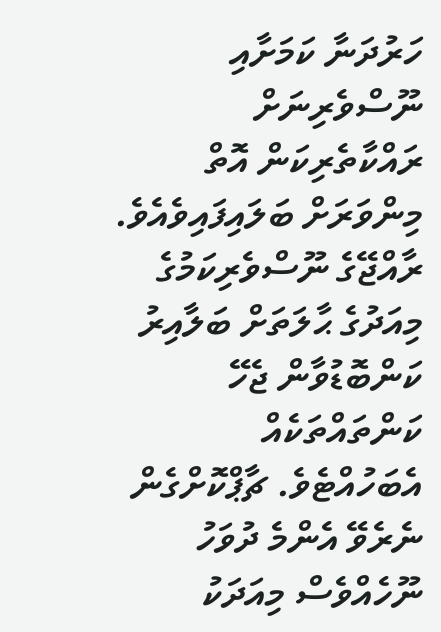ހަރުދަނާ ކަމަށާއި ނޫސްވެރިނަށް ރައްކާތެރިކަން އޮތް މިންވަރަށް ބަލައިފައިވެއެވެ.
ރާއްޖޭގެ ނޫސްވެރިކަމުގެ މިއަދުގެ ޙާލަތަށް ބަލާއިރު ކަންބޮޑުވާން ޖެހޭ ކަންތައްތަކެއް އެބަހުއްޓެވެ. ޗާޕްކޮށްގެން ނެރެވޭ އެންމެ ދުވަހު ނޫހެއްވެސް މިއަދަކު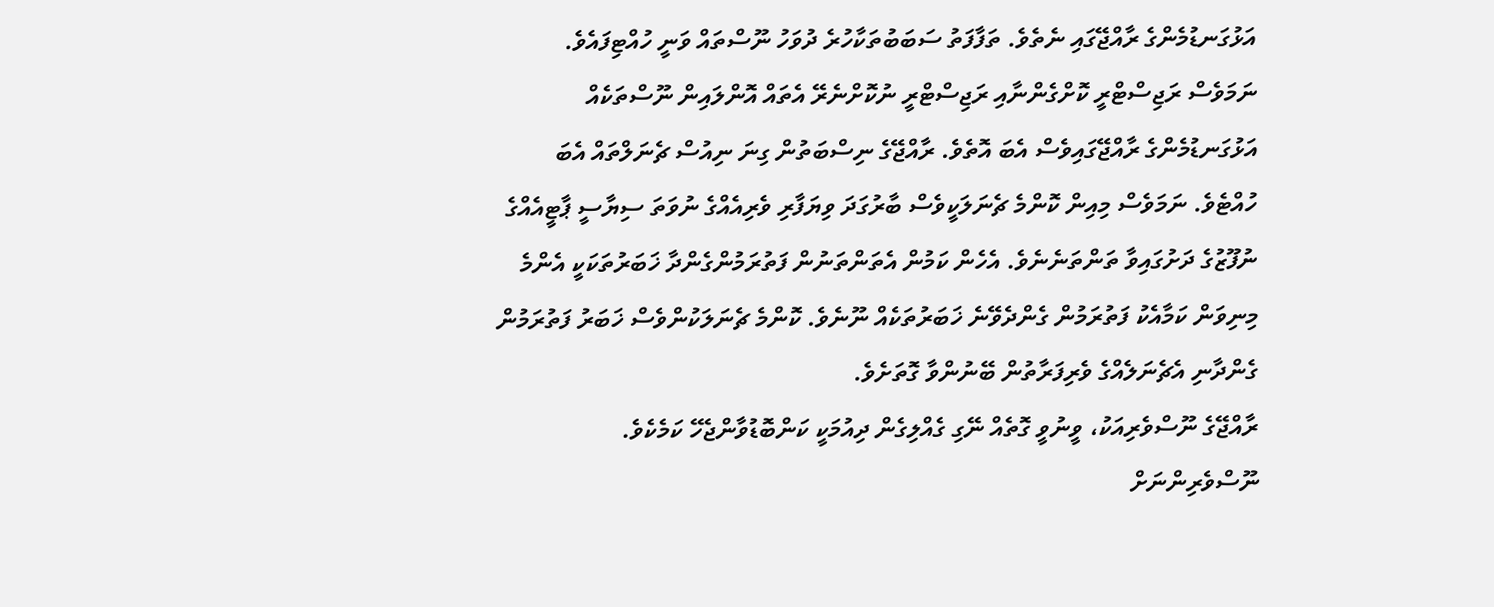އަޅުގަނޑުމެންގެ ރާއްޖޭގައި ނެތެވެ. ތަފާފަތު ސަބަބުތަކާހުރެ ދުވަހު ނޫސްތައް ވަނީ ހުއްޓިފައެވެ. ނަމަވެސް ރަޖިސްޓްރީ ކޮށްގެންނާއި ރަޖިސްޓްރީ ނުކޮށްނެރޭ އެތައް އޮންލައިން ނޫސްތަކެއް އަޅުގަނޑުމެންގެ ރާއްޖޭގައިވެސް އެބަ އޮތެވެ. ރާއްޖޭގެ ނިސްބަތުން ގިނަ ނިއުސް ޗެނަލްތައް އެބަ ހުއްޓެވެ. ނަމަވެސް މިއިން ކޮންމެ ޗެނަލަކީވެސް ބާރުގަދަ ވިޔަފާރި ވެރިއެއްގެ ނުވަތަ ސިޔާސީ ޕާޓީއެއްގެ ނުފޫޒުގެ ދަށުގައިވާ ތަންތަނެނެވެ. އެހެން ކަމުން އެތަންތަނުން ފަތުރަމުންގެންދާ ޚަބަރުތަކަކީ އެންމެ މިނިވަން ކަމާއެކު ފަތުރަމުން ގެންދެވޭނެ ޚަބަރުތަކެއް ނޫނެވެ. ކޮންމެ ޗެނަލަކުންވެސް ޚަބަރު ފަތުރަމުން ގެންދާނި އެޗެނަލެއްގެ ވެރިފަރާތުން ބޭނުންވާ ގޮތަށެވެ.
ރާއްޖޭގެ ނޫސްވެރިއަކު، ވީނުވީ ގޮތެއް ނޭގި ގެއްލިގެން ދިއުމަކީ ކަންބޮޑުވާންޖެހޭ ކަމެކެވެ. ނޫސްވެރިންނަށް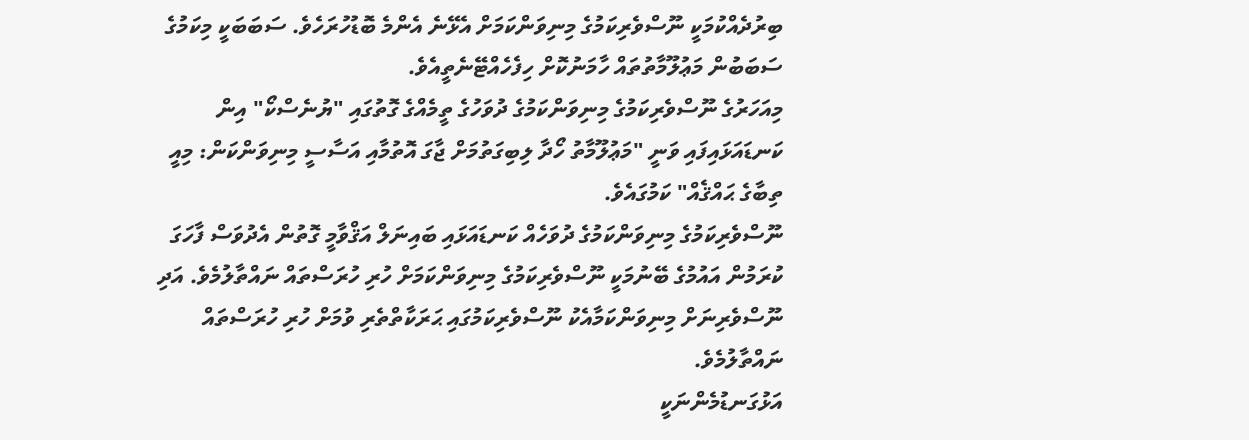ބިރުދެއްކުމަކީ ނޫސްވެރިކަމުގެ މިނިވަންކަމަށް އެޅޭނެ އެންމެ ބޮޑުހުރަހެވެ. ސަބަބަކީ މިކަމުގެ ސަބަބުން މަޢުލޫމާތުތައް ހާމަނުކޮށް ހިފެހެއްޓޭނެތީއެވެ.
މިއަހަރުގެ ނޫސްވެރިކަމުގެ މިނިވަންކަމުގެ ދުވަހުގެ ތީމެއްގެ ގޮތުގައި "ޔުނެސްކޯ" އިން ކަނޑައަޅައިފައި ވަނީ "މަޢުލޫމާތު ހޯދާ ލިބިގަތުމަށް ޖާގަ އޮތުމާއި އަސާސީ މިނިވަންކަން: މިއީ ތިބާގެ ޙައްޤެއް" ކަމުގައެވެ.
ނޫސްވެރިކަމުގެ މިނިވަންކަމުގެ ދުވަހެއް ކަނޑައަޅައި ބައިނަލް އަޤްވާމީ ގޮތުން އެދުވަސް ފާހަގަ ކުރަމުން އައުމުގެ ބޭނުމަކީ ނޫސްވެރިކަމުގެ މިނިވަންކަމަށް ހުރި ހުރަސްތައް ނައްތާލުމެވެ. އަދި ނޫސްވެރިނަށް މިނިވަންކަމާއެކު ނޫސްވެރިކަމުގައި ޙަރަކާތްތެރި ވުމަށް ހުރި ހުރަސްތައް ނައްތާލުމެވެ.
އަޅުގަނޑުމެންނަކީ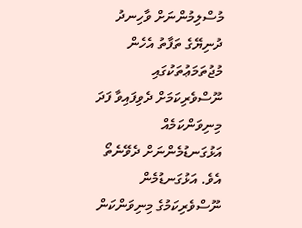މުސްލިމުންނަށް ވާހިނދު ދުނިޔޭގެ ތަފާތު އެހެން މުޖުތަމަޢުތަކުގައި ނޫސްވެރިކަމަށް ދެވިފައިވާ ފަދަ މިނިވަންކަމެއް އަޅުގަނޑުމެންނަށް ދެވޭނެތޯ އެވެ. އަޅުގަނޑުމެން ނޫސްވެރިކަމުގެ މިނިވަންކަން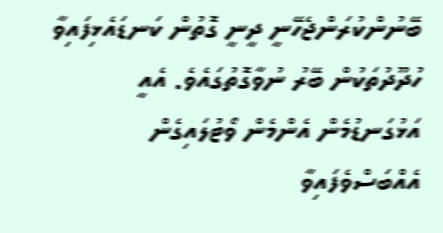ބޭނުންކުރަންޖެހޭނީ ދީނީ ގޮތުން ކަނޑައެޅިފައިވާ ހުދޫދުތަކުން ބޭރު ނުވާގޮތުގައެވެ. އެއީ އަޅުގަނޑުމެން އެންމެން ވޯޓުލައިގެން އެއްބަސްވެފައިވާ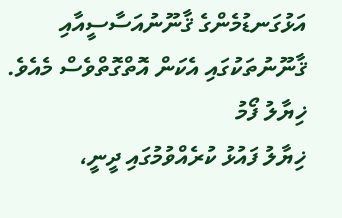އަޅުގަނޑުމެންގެ ޤާނޫނުއަސާސީއާއި ޤާނޫނުތަކުގައި އެކަން އޮތްގޮތްވެސް މެއެވެ.
ޚިޔާލު ފޯމު
ޚިޔާލު ފައުޅު ކުރެއްވުމުގައި ދީނީ،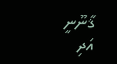ޤާނޫނީ އަދި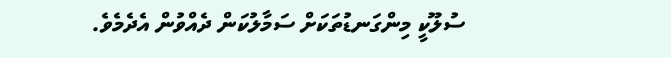ސުލޫކީ މިންގަނޑުތަކަށް ސަމާލުކަން ދެއްވުން އެދެމެވެ.